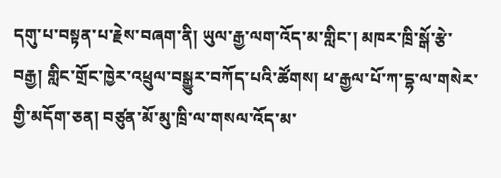དགུ་པ་བསྟན་པ་རྗེས་བཞག་ནི། ཡུལ་རྒྱ་ལག་འོད་མ་གླིང་། མཁར་ཁྲི་སྒོ་རྩེ་བརྒྱ། གླིང་གྲོང་ཁྱེར་འཕྲུལ་བསྒྱུར་བཀོད་པའི་ཚོགས། ཕ་རྒྱལ་པོ་ཀ་དྷ་ལ་གསེར་གྱི་མདོག་ཅན། བཙུན་མོ་མུ་ཁྲི་ལ་གསལ་འོད་མ་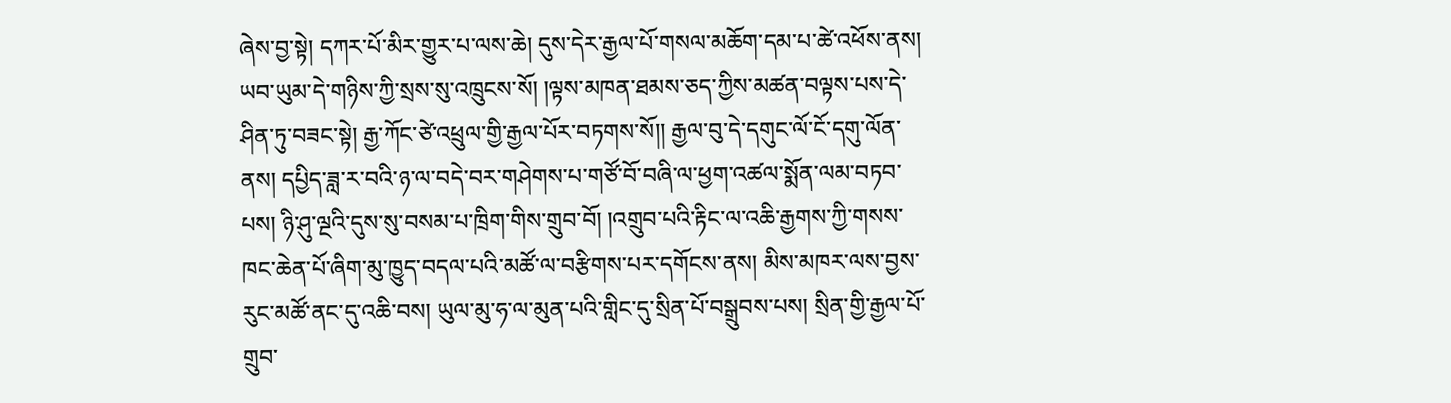ཞེས་བྱ་སྟེ། དཀར་པོ་མིར་གྱུར་པ་ལས་ཆེ། དུས་དེར་རྒྱལ་པོ་གསལ་མཆོག་དམ་པ་ཚེ་འཕོས་ནས། ཡབ་ཡུམ་དེ་གཉིས་ཀྱི་སྲས་སུ་འཁྲུངས་སོ། །ལྟས་མཁན་ཐམས་ཅད་ཀྱིས་མཚན་བལྟས་པས་དེ་ཤིན་ཏུ་བཟང་སྟེ། རྒྱ་ཀོང་ཙེ་འཕྲུལ་གྱི་རྒྱལ་པོར་བཏགས་སོ།། རྒྱལ་བུ་དེ་དགུང་ལོ་ངོ་དགུ་ལོན་ནས། དཔྱིད་ཟླ་ར་བའི་ཉ་ལ་བདེ་བར་གཤེགས་པ་གཙོ་བོ་བཞི་ལ་ཕྱག་འཚལ་སྨོན་ལམ་བཏབ་པས། ཉི་ཤུ་ལྔའི་དུས་སུ་བསམ་པ་ཁྲིག་གིས་གྲུབ་བོ། །འགྲུབ་པའི་རྟིང་ལ་འཆི་རྒྱགས་ཀྱི་གསས་ཁང་ཆེན་པོ་ཞིག་མུ་ཁྱུད་བདལ་པའི་མཚོ་ལ་བརྩིགས་པར་དགོངས་ནས། མིས་མཁར་ལས་བྱས་རུང་མཚོ་ནང་དུ་འཆི་བས། ཡུལ་མུ་ཧ་ལ་མུན་པའི་གླིང་དུ་སྲིན་པོ་བསྒྲུབས་པས། སྲིན་གྱི་རྒྱལ་པོ་གྲུབ་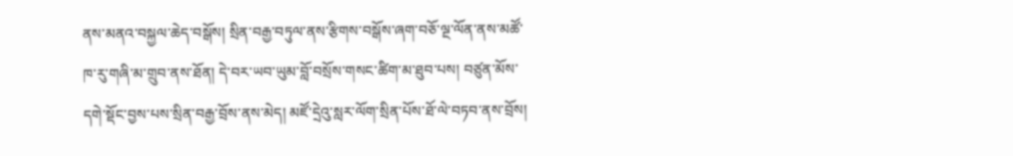ནས་མནའ་བསྐྱལ་ཆེད་བསྒོས། སྲིན་བརྒྱ་བཏུལ་ནས་རྩིགས་བསྒོས་ཞག་བཅོ་ལྔ་ལོན་ནས་མཚོ་ཁ་རུ་གཞི་མ་གྲུབ་ནས་ཐོན། དེ་བར་ཡབ་ཡུམ་བློ་བསྲོས་གསང་ཚིག་མ་ཐུབ་པས། བཙུན་མོས་དགེ་སྡོང་བྱས་པས་སྲིན་བརྒྱ་བྲོས་ནས་མེད། མཛོ་དྲེའུ་སླར་ལོག་སྲིན་པོས་ཐོ་ལེ་བཏབ་ནས་བྲོས།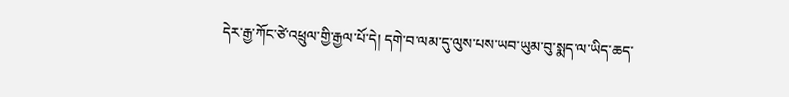དེར་རྒྱ་ཀོང་ཙེ་འཕྲུལ་གྱི་རྒྱལ་པོ་དེ། དགེ་བ་ལམ་དུ་ལུས་པས་ཡབ་ཡུམ་བུ་སྨད་ལ་ཡིད་ཆད་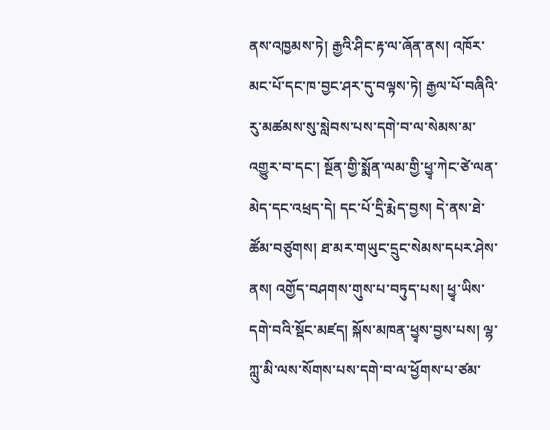ནས་འཁྱམས་ཏེ། རྒྱའི་ཤིང་རྟ་ལ་ཞོན་ནས། འཁོར་མང་པོ་དང་ཁ་བྱང་ཤར་དུ་བལྟས་ཏེ། རྒྱལ་པོ་བཞིའི་རུ་མཚམས་སུ་སླེབས་པས་དགེ་བ་ལ་སེམས་མ་འགྱུར་བ་དང་། སྔོན་གྱི་སྨོན་ལམ་གྱི་ཕྱྭ་ཀེང་ཙེ་ལན་མེད་དང་འཕྲད་དེ། དང་པོ་དྲི་རྨེད་བྱས། དེ་ནས་ཐེ་ཚོམ་བཙུགས། ཐ་མར་གཡུང་དྲུང་སེམས་དཔར་ཤེས་ནས། འགྱོད་བཤགས་གུས་པ་བཏུད་པས། ཕྱྭ་ཡིས་དགེ་བའི་སྡོང་མཛད། སྐོས་མཁན་ཕྱྭས་བྱས་པས། ལྷ་ཀླུ་མི་ལས་སོགས་པས་དགེ་བ་ལ་ཕྱོགས་པ་ཙམ་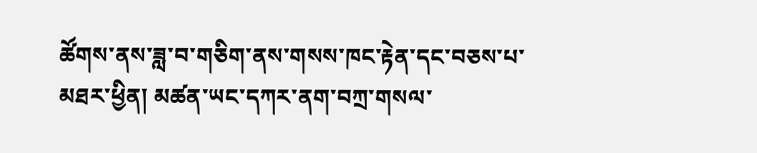ཚོགས་ནས་ཟླ་བ་གཅིག་ནས་གསས་ཁང་རྟེན་དང་བཅས་པ་མཐར་ཕྱིན། མཚན་ཡང་དཀར་ནག་བཀྲ་གསལ་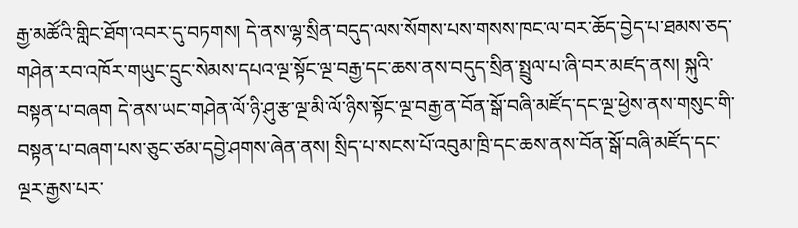རྒྱ་མཚོའི་གླིང་ཐོག་འབར་དུ་བཏགས། དེ་ནས་ལྷ་སྲིན་བདུད་ལས་སོགས་པས་གསས་ཁང་ལ་བར་ཆོད་བྱེད་པ་ཐམས་ཅད་གཤེན་རབ་འཁོར་གཡུང་དྲུང་སེམས་དཔའ་ལྔ་སྟོང་ལྔ་བརྒྱ་དང་ཆས་ནས་བདུད་སྲིན་སྤྲུལ་པ་ཞི་བར་མཛད་ནས། སྐུའི་བསྟན་པ་བཞག དེ་ནས་ཡང་གཤེན་ལོ་ཉི་ཤུ་རྩ་ལྔ་མི་ལོ་ཉིས་སྟོང་ལྔ་བརྒྱ་ན་བོན་སྒོ་བཞི་མཛོད་དང་ལྔ་ཕྱེས་ནས་གསུང་གི་བསྟན་པ་བཞག་པས་ཅུང་ཙམ་དབྱེ་ཤགས་ཞེན་ནས། སྲིད་པ་སངས་པོ་འབུམ་ཁྲི་དང་ཆས་ནས་བོན་སྒོ་བཞི་མཛོད་དང་ལྔར་རྒྱས་པར་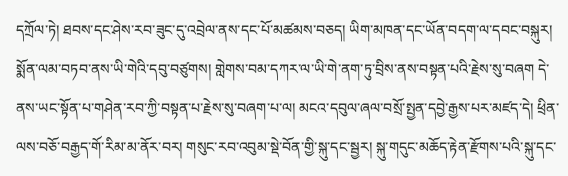དཀྲོལ་ཏེ། ཐབས་དང་ཤེས་རབ་ཟུང་དུ་འབྲེལ་ནས་དང་པོ་མཚམས་བཅད། ཡིག་མཁན་དང་ཡོན་བདག་ལ་དབང་བསྐུར། སྨོན་ལམ་བཏབ་ནས་ཡི་གེའི་དབུ་བཙུགས། གླེགས་བམ་དཀར་ལ་ཡི་གེ་ནག་ཏུ་བྲིས་ནས་བསྟན་པའི་རྗེས་སུ་བཞག དེ་ནས་ཡང་སྟོན་པ་གཤེན་རབ་ཀྱི་བསྟན་པ་རྗེས་སུ་བཞག་པ་ལ། མངའ་དབུལ་ཞལ་བསྲོ་སྤྱན་དབྱེ་རྒྱས་པར་མཛད་དེ། ཕྲིན་ལས་བཅོ་བརྒྱད་གོ་རིམ་མ་ནོར་བར། གསུང་རབ་འབུམ་སྡེ་བོན་གྱི་སྐུ་དང་སྦྱར། སྐུ་གདུང་མཆོད་རྟེན་རྫོགས་པའི་སྐུ་དང་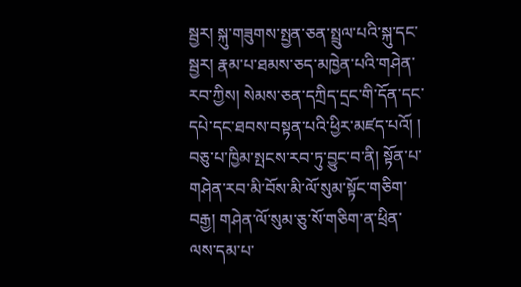སྦྱར། སྐུ་གཟུགས་སྤྱན་ཅན་སྤྲུལ་པའི་སྐུ་དང་སྦྱར། རྣམ་པ་ཐམས་ཅད་མཁྱེན་པའི་གཤེན་རབ་ཀྱིས། སེམས་ཅན་དཀྲིད་དྲང་གི་དོན་དང་དཔེ་དང་ཐབས་བསྟན་པའི་ཕྱིར་མཛད་པའོ། །
བཅུ་པ་ཁྱིམ་སྤངས་རབ་ཏུ་བྱུང་བ་ནི། སྟོན་པ་གཤེན་རབ་མི་བོས་མི་ལོ་སུམ་སྟོང་གཅིག་བརྒྱ། གཤེན་ལོ་སུམ་ཅུ་སོ་གཅིག་ན་ཕྲིན་ལས་དམ་པ་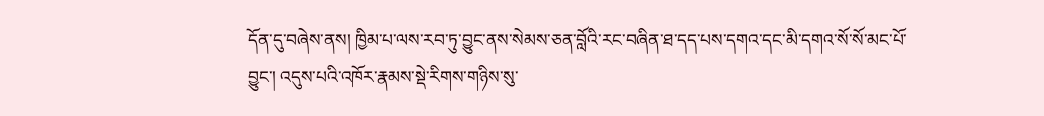དོན་དུ་བཞེས་ནས། ཁྱིམ་པ་ལས་རབ་ཏུ་བྱུང་ནས་སེམས་ཅན་བློའི་རང་བཞིན་ཐ་དད་པས་དགའ་དང་མི་དགའ་སོ་སོ་མང་པོ་བྱུང་། འདུས་པའི་འཁོར་རྣམས་སྡེ་རིགས་གཉིས་སུ་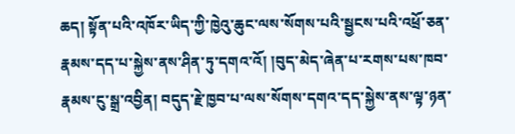ཆད། སྟོན་པའི་འཁོར་ཡིད་ཀྱི་ཁྱེའུ་ཆུང་ལས་སོགས་པའི་སྦྱངས་པའི་འཕྲོ་ཅན་རྣམས་དད་པ་སྐྱེས་ནས་ཤིན་ཏུ་དགའ་འོ། །བུད་མེད་ཞེན་པ་རགས་པས་ཁབ་རྣམས་ངུ་སྒྲ་འབྱིན། བདུད་རྗེ་ཁྱབ་པ་ལས་སོགས་དགའ་དད་སྐྱེས་ནས་ལྟ་ཉན་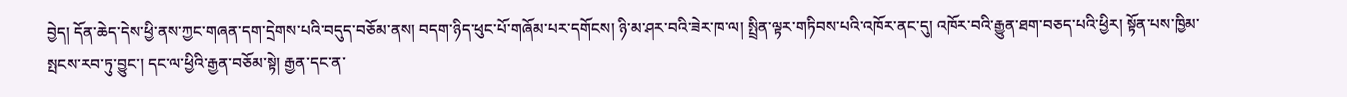བྱེད། དོན་ཆེད་དེས་ཕྱི་ནས་ཀྱང་གཞན་དག་དྲེགས་པའི་བདུད་བཅོམ་ནས། བདག་ཉིད་ཕུང་པོ་གཞོམ་པར་དགོངས། ཉི་མ་ཤར་བའི་ཟེར་ཁ་ལ། སྤྲིན་ལྟར་གཏིབས་པའི་འཁོར་ནང་དུ། འཁོར་བའི་རྒྱུན་ཐག་བཅད་པའི་ཕྱིར། སྟོན་པས་ཁྱིམ་སྤངས་རབ་ཏུ་བྱུང་། དང་ལ་ཕྱིའི་རྒྱན་བཅོམ་སྟེ། རྒྱན་དང་ན་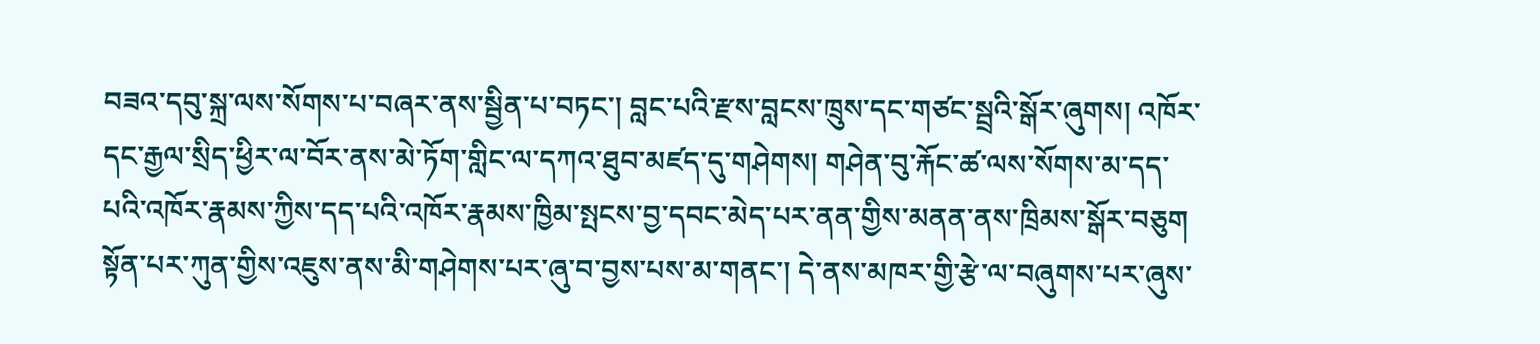བཟའ་དབུ་སྐྲ་ལས་སོགས་པ་བཞར་ནས་སྦྱིན་པ་བཏང་། བླང་པའི་རྫས་བླངས་ཁྲུས་དང་གཙང་སྦྲའི་སྒོར་ཞུགས། འཁོར་དང་རྒྱལ་སྲིད་ཕྱིར་ལ་བོར་ནས་མེ་ཏོག་གླིང་ལ་དཀའ་ཐུབ་མཛད་དུ་གཤེགས། གཤེན་བུ་རྐོང་ཚ་ལས་སོགས་མ་དད་པའི་འཁོར་རྣམས་ཀྱིས་དད་པའི་འཁོར་རྣམས་ཁྱིམ་སྤངས་བྱ་དབང་མེད་པར་ནན་གྱིས་མནན་ནས་ཁྲིམས་སྒོར་བཅུག སྟོན་པར་ཀུན་གྱིས་འཇུས་ནས་མི་གཤེགས་པར་ཞུ་བ་བྱས་པས་མ་གནང་། དེ་ནས་མཁར་གྱི་རྩེ་ལ་བཞུགས་པར་ཞུས་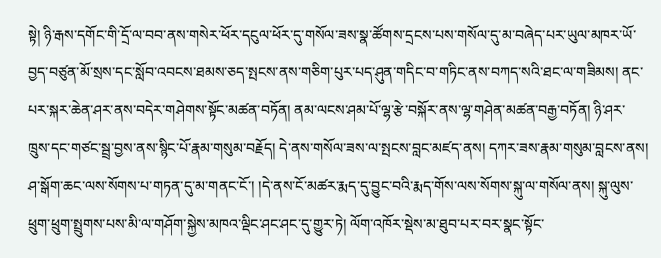སྟེ། ཉི་རྒས་དགོང་གི་དྲོ་ལ་བབ་ནས་གསེར་ཕོར་དངུལ་ཕོར་དུ་གསོལ་ཟས་སྣ་ཚོགས་དྲངས་པས་གསོལ་དུ་མ་བཞེད་པར་ཡུལ་མཁར་ཡོ་བྱད་བཙུན་མོ་སྲས་དང་སློབ་འབངས་ཐམས་ཅད་སྤངས་ནས་གཅིག་པུར་པད་ཤུན་གདིང་བ་གཏིང་ནས་བཀད་སའི་ཐང་ལ་གཟིམས། ནང་པར་སྐར་ཆེན་ཤར་ནས་བདེར་གཤེགས་སྟོང་མཚན་བཏོན། ནམ་ལངས་ཤམ་པོ་ལྷ་རྩེ་བསྐོར་ནས་ལྷ་གཤེན་མཚན་བརྒྱ་བཏོན། ཉི་ཤར་ཁྲུས་དང་གཙང་སྦྲ་བྱས་ནས་སྙིང་པོ་རྣམ་གསུམ་བརྗོད། དེ་ནས་གསོལ་ཟས་ལ་སྤངས་བླང་མཛད་ནས། དཀར་ཟས་རྣམ་གསུམ་བླངས་ནས། ཤ་སྒོག་ཆང་ལས་སོགས་པ་གཏན་དུ་མ་གནང་ངོ་། །དེ་ནས་ངོ་མཚར་རྨད་དུ་བྱུང་བའི་རྨད་གོས་ལས་སོགས་སྐུ་ལ་གསོལ་ནས། སྐུ་ལུས་ཕྲུག་ཕྲུག་སྤྲུགས་པས་མི་ལ་གཤོག་སྐྱེས་མཁའ་ལྡིང་ཤང་ཤང་དུ་གྱུར་ཏེ། ལོག་འཁོར་སྡེས་མ་ཐུབ་པར་བར་སྣང་སྟོང་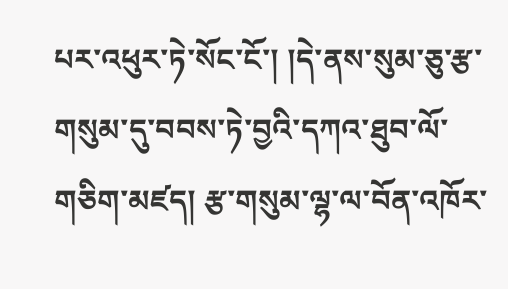པར་འཕུར་ཏེ་སོང་ངོ་། །དེ་ནས་སུམ་ཅུ་རྩ་གསུམ་དུ་བབས་ཏེ་བྱའི་དཀའ་ཐུབ་ལོ་གཅིག་མཛད། རྩ་གསུམ་ལྷ་ལ་བོན་འཁོར་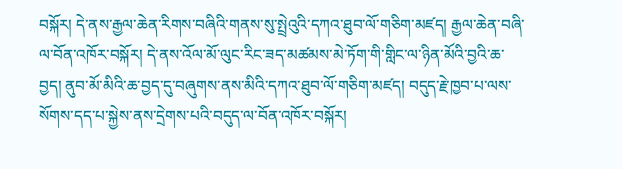བསྐོར། དེ་ནས་རྒྱལ་ཆེན་རིགས་བཞིའི་གནས་སུ་སྤྲེའུའི་དཀའ་ཐུབ་ལོ་གཅིག་མཛད། རྒྱལ་ཆེན་བཞི་ལ་བོན་འཁོར་བསྐོར། དེ་ནས་འོལ་མོ་ལུང་རིང་ཟད་མཚམས་མེ་ཏོག་གི་གླིང་ལ་ཉིན་མོའི་བྱའི་ཆ་བྱད། ནུབ་མོ་མིའི་ཆ་བྱད་དུ་བཞུགས་ནས་མིའི་དཀའ་ཐུབ་ལོ་གཅིག་མཛད། བདུད་རྗེ་ཁྱབ་པ་ལས་སོགས་དད་པ་སྐྱེས་ནས་དྲེགས་པའི་བདུད་ལ་བོན་འཁོར་བསྐོར།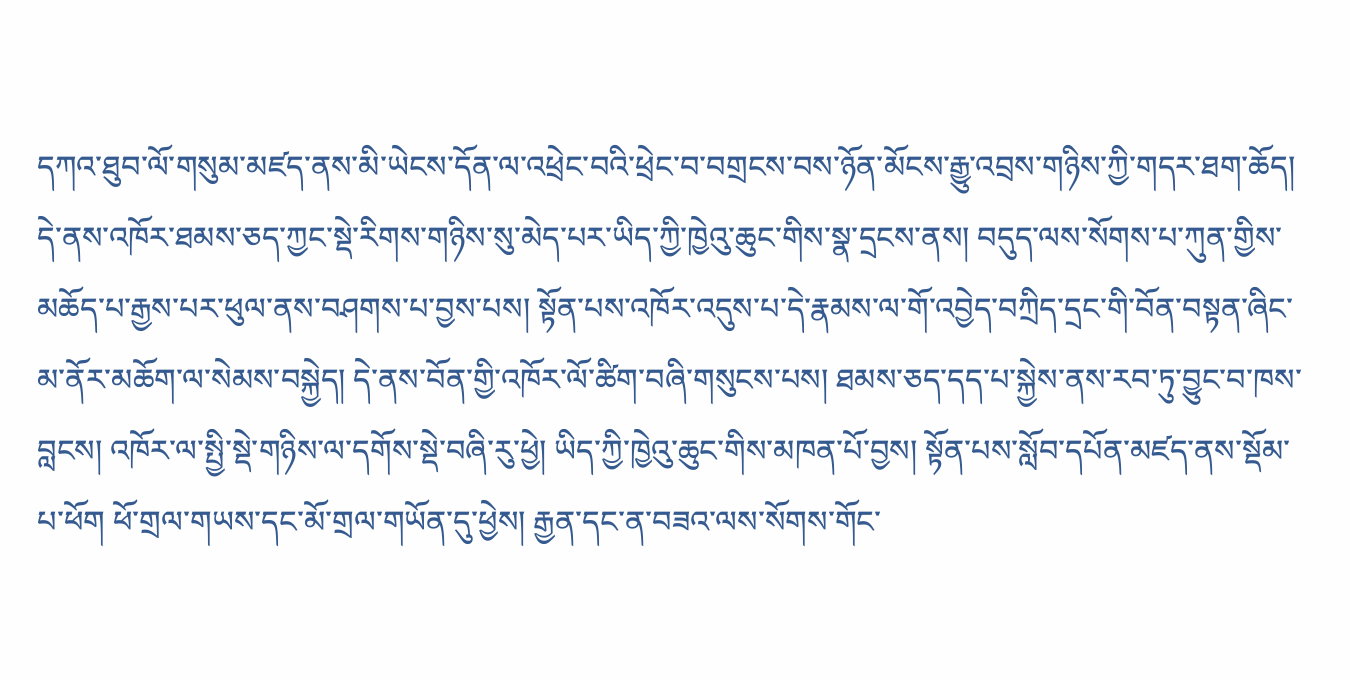དཀའ་ཐུབ་ལོ་གསུམ་མཛད་ནས་མི་ཡེངས་དོན་ལ་འཕྲེང་བའི་ཕྲེང་བ་བགྲངས་བས་ཉོན་མོངས་རྒྱུ་འབྲས་གཉིས་ཀྱི་གདར་ཐག་ཆོད། དེ་ནས་འཁོར་ཐམས་ཅད་ཀྱང་སྡེ་རིགས་གཉིས་སུ་མེད་པར་ཡིད་ཀྱི་ཁྱེའུ་ཆུང་གིས་སྣ་དྲངས་ནས། བདུད་ལས་སོགས་པ་ཀུན་གྱིས་མཆོད་པ་རྒྱས་པར་ཕུལ་ནས་བཤགས་པ་བྱས་པས། སྟོན་པས་འཁོར་འདུས་པ་དེ་རྣམས་ལ་གོ་འབྱེད་བཀྲིད་དྲང་གི་བོན་བསྟན་ཞིང་མ་ནོར་མཆོག་ལ་སེམས་བསྐྱེད། དེ་ནས་བོན་གྱི་འཁོར་ལོ་ཚིག་བཞི་གསུངས་པས། ཐམས་ཅད་དད་པ་སྐྱེས་ནས་རབ་ཏུ་བྱུང་བ་ཁས་བླངས། འཁོར་ལ་སྤྱི་སྡེ་གཉིས་ལ་དགོས་སྡེ་བཞི་རུ་ཕྱེ། ཡིད་ཀྱི་ཁྱེའུ་ཆུང་གིས་མཁན་པོ་བྱས། སྟོན་པས་སློབ་དཔོན་མཛད་ནས་སྡོམ་པ་ཕོག ཕོ་གྲལ་གཡས་དང་མོ་གྲལ་གཡོན་དུ་ཕྱེས། རྒྱན་དང་ན་བཟའ་ལས་སོགས་གོང་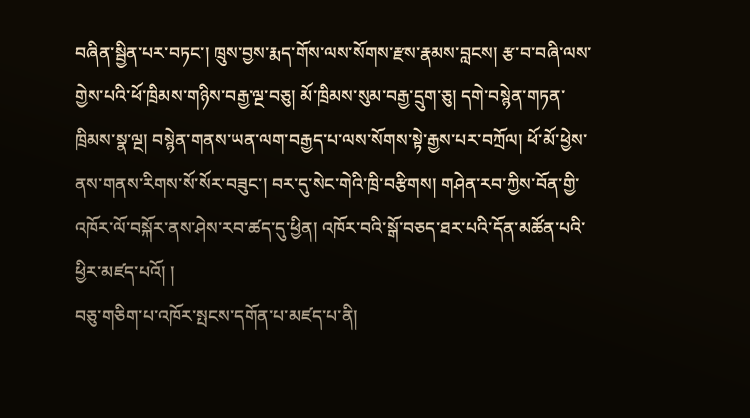བཞིན་སྦྱིན་པར་བཏང་། ཁྲུས་བྱས་རྨད་གོས་ལས་སོགས་རྫས་རྣམས་བླངས། རྩ་བ་བཞི་ལས་གྱེས་པའི་ཕོ་ཁྲིམས་གཉིས་བརྒྱ་ལྔ་བཅུ། མོ་ཁྲིམས་སུམ་བརྒྱ་དྲུག་ཅུ། དགེ་བསྙེན་གཏན་ཁྲིམས་སྣ་ལྔ། བསྙེན་གནས་ཡན་ལག་བརྒྱད་པ་ལས་སོགས་སྟེ་རྒྱས་པར་བཀྲོལ། ཕོ་མོ་ཕྱེས་ནས་གནས་རིགས་སོ་སོར་བཟུང་། བར་དུ་སེང་གེའི་ཁྲི་བརྩིགས། གཤེན་རབ་ཀྱིས་བོན་གྱི་འཁོར་ལོ་བསྐོར་ནས་ཤེས་རབ་ཚད་དུ་ཕྱིན། འཁོར་བའི་སྒོ་བཅད་ཐར་པའི་དོན་མཚོན་པའི་ཕྱིར་མཛད་པའོ། །
བཅུ་གཅིག་པ་འཁོར་སྤངས་དགོན་པ་མཛད་པ་ནི།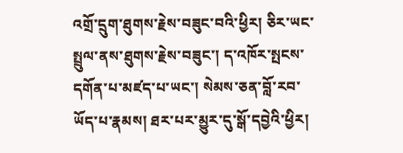འགྲོ་དྲུག་ཐུགས་རྗེས་བཟུང་བའི་ཕྱིར། ཅིར་ཡང་སྤྲུལ་ནས་ཐུགས་རྗེས་བཟུང་། ད་འཁོར་སྤངས་དགོན་པ་མཛད་པ་ཡང་། སེམས་ཅན་བློ་རབ་ཡོད་པ་རྣམས། ཐར་པར་མྱུར་དུ་སྒོ་དབྱེའི་ཕྱིར།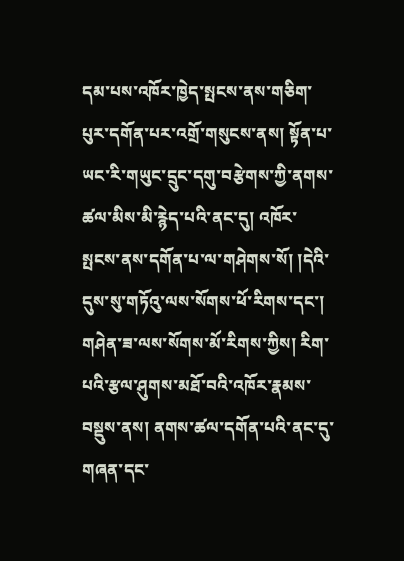དམ་པས་འཁོར་ཁྱེད་སྤངས་ནས་གཅིག་པུར་དགོན་པར་འགྲོ་གསུངས་ནས། སྟོན་པ་ཡང་རི་གཡུང་དྲུང་དགུ་བརྩེགས་ཀྱི་ནགས་ཚལ་མིས་མི་རྙེད་པའི་ནང་དུ། འཁོར་སྤངས་ནས་དགོན་པ་ལ་གཤེགས་སོ། །དེའི་དུས་སུ་གཏོའུ་ལས་སོགས་ཕོ་རིགས་དང་། གཤེན་ཟ་ལས་སོགས་མོ་རིགས་ཀྱིས། རིག་པའི་རྩལ་ཤུགས་མཐོ་བའི་འཁོར་རྣམས་བསྡུས་ནས། ནགས་ཚལ་དགོན་པའི་ནང་དུ་གཞན་དང་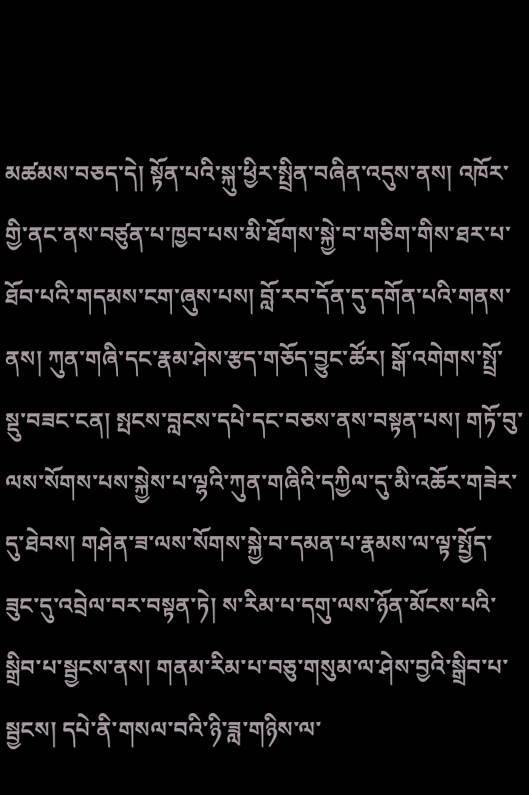མཚམས་བཅད་དེ། སྟོན་པའི་སྐུ་ཕྱིར་སྤྲིན་བཞིན་འདུས་ནས། འཁོར་གྱི་ནང་ནས་བཙུན་པ་ཁྱབ་པས་མི་ཐོགས་སྐྱེ་བ་གཅིག་གིས་ཐར་པ་ཐོབ་པའི་གདམས་ངག་ཞུས་པས། བློ་རབ་དོན་དུ་དགོན་པའི་གནས་ནས། ཀུན་གཞི་དང་རྣམ་ཤེས་རྩད་གཅོད་བྱུང་ཚོར། སྒོ་འགེགས་སྤྲོ་སྡུ་བཟང་ངན། སྤངས་བླངས་དཔེ་དང་བཅས་ནས་བསྟན་པས། གཏོ་བུ་ལས་སོགས་པས་སྐྱེས་པ་ལྷའི་ཀུན་གཞིའི་དཀྱིལ་དུ་མི་འཆོར་གཟེར་དུ་ཐེབས། གཤེན་ཟ་ལས་སོགས་སྐྱེ་བ་དམན་པ་རྣམས་ལ་ལྟ་སྤྱོད་ཟུང་དུ་འབྲེལ་བར་བསྟན་ཏེ། ས་རིམ་པ་དགུ་ལས་ཉོན་མོངས་པའི་སྒྲིབ་པ་སྦྱངས་ནས། གནམ་རིམ་པ་བཅུ་གསུམ་ལ་ཤེས་བྱའི་སྒྲིབ་པ་སྦྱངས། དཔེ་ནི་གསལ་བའི་ཉི་ཟླ་གཉིས་ལ་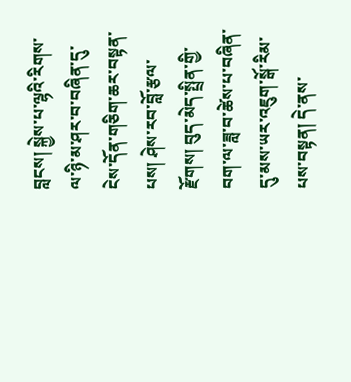བླངས། སྐྱེས་པ་ལྷའི་རིགས་ལ་ཉི་མ་ཤར་བ་བཞིན་དུ་ངེས་དོན་གཅིག་ཆར་བསྟན་པས། ཤེས་རབ་བློ་རྩལ་རྫོགས། བུད་མེད་སྤྲིན་གྱི་བག་ལ་ཟླ་བ་ཚེས་པ་བཞིན་དུ་མས་ཡར་འཇུག་སྒོ་རིམ་པས་བསྟན། དེ་ནས་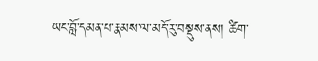ཡང་བློ་དམན་པ་རྣམས་ལ་མདོ་རུ་བསྡུས་ནས། ཚིག་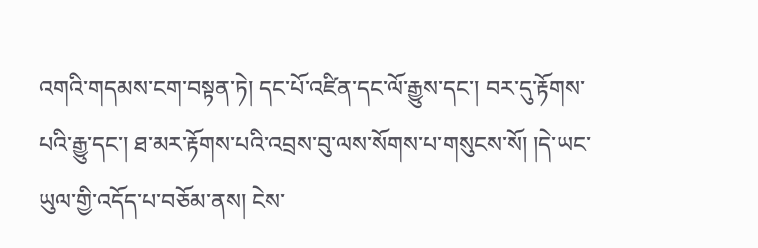འགའི་གདམས་ངག་བསྟན་ཏེ། དང་པོ་འཛིན་དང་ལོ་རྒྱུས་དང་། བར་དུ་རྟོགས་པའི་རྒྱུ་དང་། ཐ་མར་རྟོགས་པའི་འབྲས་བུ་ལས་སོགས་པ་གསུངས་སོ། །དེ་ཡང་ཡུལ་གྱི་འདོད་པ་བཅོམ་ནས། ངེས་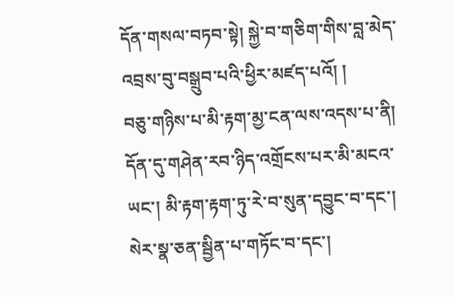དོན་གསལ་བཏབ་སྟེ། སྐྱེ་བ་གཅིག་གིས་བླ་མེད་འབྲས་བུ་བསྒྲུབ་པའི་ཕྱིར་མཛད་པའོ། །
བཅུ་གཉིས་པ་མི་རྟག་མྱ་ངན་ལས་འདས་པ་ནི། དོན་དུ་གཤེན་རབ་ཉིད་འགྲོངས་པར་མི་མངའ་ཡང་། མི་རྟག་རྟག་ཏུ་རེ་བ་སུན་དབྱུང་བ་དང་། སེར་སྣ་ཅན་སྦྱིན་པ་གཏོང་བ་དང་།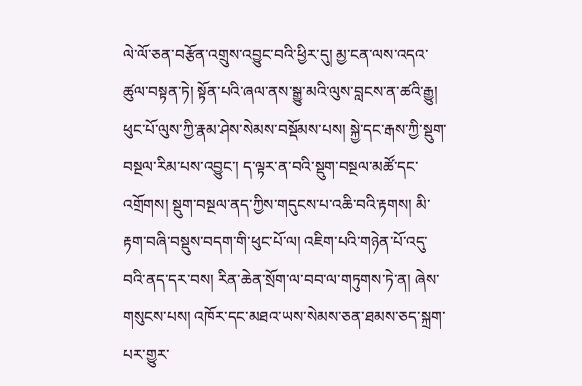ལེ་ལོ་ཅན་བརྩོན་འགྲུས་འབྱུང་བའི་ཕྱིར་དུ། མྱ་ངན་ལས་འདའ་ཚུལ་བསྟན་ཏེ། སྟོན་པའི་ཞལ་ནས་སྒྱུ་མའི་ལུས་བླངས་ན་ཚའི་རྒྱུ། ཕུང་པོ་ལུས་ཀྱི་རྣམ་ཤེས་སེམས་བསྡོམས་པས། སྐྱེ་དང་རྒས་ཀྱི་སྡུག་བསྔལ་རིམ་པས་འབྱུང་། ད་ལྟར་ན་བའི་སྡུག་བསྔལ་མཚོ་དང་འགྲོགས། སྡུག་བསྔལ་ནད་ཀྱིས་གདུངས་པ་འཆི་བའི་རྟགས། མི་རྟག་བཞི་བསྡུས་བདག་གི་ཕུང་པོ་ལ། འཇིག་པའི་གཉེན་པོ་འདུ་བའི་ནད་དར་བས། རིན་ཆེན་སྲོག་ལ་བབ་ལ་གཏུགས་ཏེ་ན། ཞེས་གསུངས་པས། འཁོར་དང་མཐའ་ཡས་སེམས་ཅན་ཐམས་ཅད་སྐྲག་པར་གྱུར་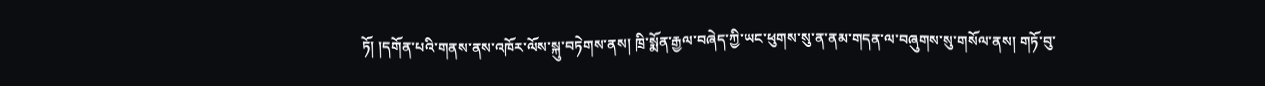ཏོ། །དགོན་པའི་གནས་ནས་འཁོར་ལོས་སྐུ་བཏེགས་ནས། ཁྲི་སྨོན་རྒྱལ་བཞེད་ཀྱི་ཡང་ཕུགས་སུ་ན་ནམ་གདན་ལ་བཞུགས་སུ་གསོལ་ནས། གཏོ་བུ་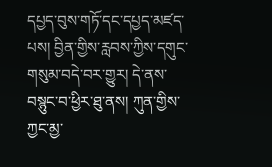དཔྱད་བུས་གཏོ་དང་དཔྱད་མཛད་པས། བྱིན་གྱིས་རླབས་ཀྱིས་དགུང་གསུམ་བདེ་བར་གྱུར། དེ་ནས་བསྙུང་བ་ཕྱིར་ཐུ་ནས། ཀུན་གྱིས་ཀྱང་མྱ་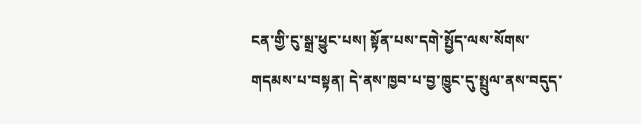ངན་གྱི་ངུ་སྒྲ་ཕྱུང་པས། སྟོན་པས་དགེ་སྤྱོད་ལས་སོགས་གདམས་པ་བསྟན། དེ་ནས་ཁྱབ་པ་བྱ་ཁྱུང་དུ་སྤྲུལ་ནས་བདུད་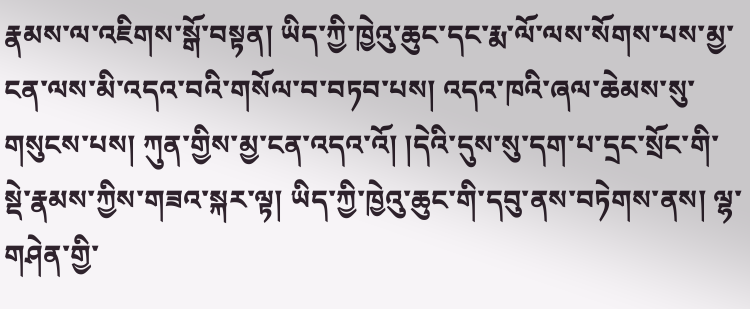རྣམས་ལ་འཇིགས་སྒོ་བསྟན། ཡིད་ཀྱི་ཁྱེའུ་ཆུང་དང་རྨ་ལོ་ལས་སོགས་པས་མྱ་ངན་ལས་མི་འདའ་བའི་གསོལ་བ་བཏབ་པས། འདའ་ཁའི་ཞལ་ཆེམས་སུ་གསུངས་པས། ཀུན་གྱིས་མྱ་ངན་འདའ་འོ། །དེའི་དུས་སུ་དག་པ་དྲང་སྲོང་གི་སྡེ་རྣམས་ཀྱིས་གཟའ་སྐར་ལྟ། ཡིད་ཀྱི་ཁྱེའུ་ཆུང་གི་དབུ་ནས་བཏེགས་ནས། ལྷ་གཤེན་གྱི་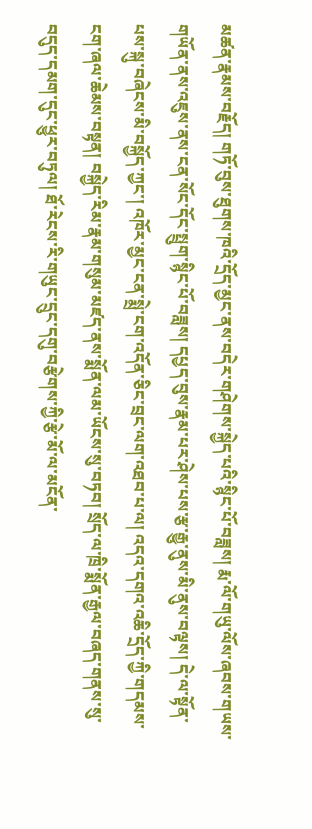མཚན་རྣམས་བརྗོད། གཏོ་བུས་ཐུགས་ཁའི་དྲོད་མྱང་ནས་བདེར་གཤེགས་སྐྱེད་པའི་སྙིང་པོ་བཟླས། རྨ་ལོ་གཡུ་ལོས་ཞབས་གཡས་གཡོན་ནས་འཇུས་ནས་ངན་སོང་དོང་སྤྲུག་སྙིང་པོ་བཟླས། དཔྱད་བུས་རྣམ་པར་ཤེས་པས་རྩ་རྒྱུ་ནུས་མི་ནུས་བལྟས། དེ་ལ་སྟོན་པས་སྐུ་བཞེངས་མི་བསྐྱོད་ཀྱང་། འཁོར་མྱང་ངན་སྨྲེ་ངག་འདོན་ཅིང་བྲང་ལག་འཐབ་པ་ལ། འདའ་དགའ་འཆི་དྲོད་ཀྱི་གདམས་ངག་ཞལ་ཆེམས་བསྟན། བསྐྱེད་རིམ་རྣམ་གསུམ་མཛད་ནས་སྨོན་ལམ་ཡོངས་སུ་བཏབ། སྲོད་ལ་ཁྲི་སྨོན་རྒྱལ་བཞད་གནས་སུ་བདུད་དམག་དུང་ཕྱུར་བཏུལ། ཐོ་རེངས་རི་གཡུང་དྲུང་དགུ་བརྩེགས་ཀྱི་རྩེ་མོ་ལ་མངོན་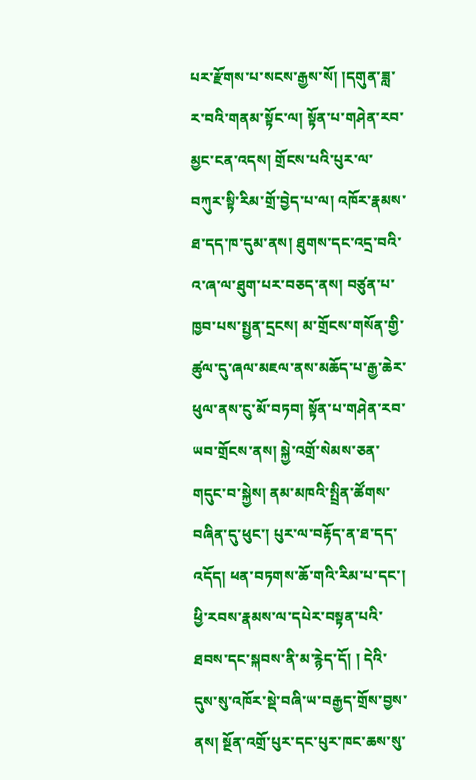པར་རྫོགས་པ་སངས་རྒྱས་སོ། །དགུན་ཟླ་ར་བའི་གནམ་སྟོང་ལ། སྟོན་པ་གཤེན་རབ་མྱང་ངན་འདས། གྲོངས་པའི་པུར་ལ་བཀུར་སྟི་རིམ་གྲོ་བྱེད་པ་ལ། འཁོར་རྣམས་ཐ་དད་ཁ་དུམ་ནས། ཐུགས་དང་འདྲ་བའི་འ་ཞ་ལ་ཐུག་པར་བཅད་ནས། བཙུན་པ་ཁྱབ་པས་སྤྱན་དྲངས། མ་གྲོངས་གསོན་གྱི་ཚུལ་དུ་ཞལ་མཇལ་ནས་མཆོད་པ་རྒྱ་ཆེར་ཕུལ་ནས་ངུ་མོ་བཏབ། སྟོན་པ་གཤེན་རབ་ཡབ་གྲོངས་ནས། སྐྱེ་འགྲོ་སེམས་ཅན་གདུང་བ་སྐྱེས། ནམ་མཁའི་སྤྲིན་ཚོགས་བཞིན་དུ་ཕུང་། པུར་ལ་བརྟོད་ན་ཐ་དད་འདོད། ཕན་བཏགས་ཆོ་གའི་རིམ་པ་དང་། ཕྱི་རབས་རྣམས་ལ་དཔེར་བསྟན་པའི་ཐབས་དང་སྐབས་ནི་མ་རྙེད་དོ། ། དེའི་དུས་སུ་འཁོར་སྡེ་བཞི་ཡ་བརྒྱད་གྲོས་བྱས་ནས། སྔོན་འགྲོ་པུར་དང་པུར་ཁང་ཆས་སུ་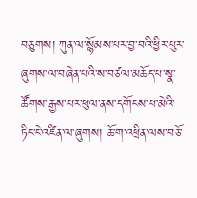བཅུགས། ཀུན་ལ་སྙོམས་པར་བྱ་བའི་ཕྱིར་པུར་ཞུགས་ལ་བཞེན་པའི་ས་བཙལ་མཆོད་པ་སྣ་ཚོགས་རྒྱས་པར་ཕུལ་ནས་དགོངས་པ་མེའི་ཏིང་ངེ་འཛིན་ལ་ཞུགས། ཆོ་ག་འཕྲིན་ལས་བཅོ་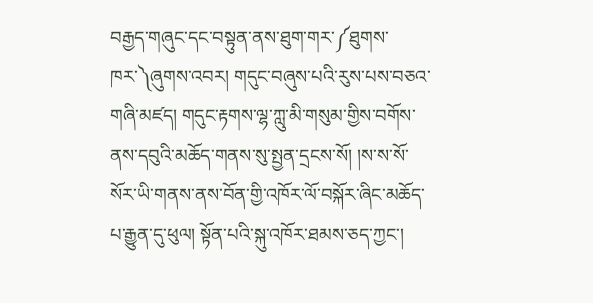བརྒྱད་གཞུང་དང་བསྟུན་ནས་ཐུག་གར་༼ཐུགས་ཁར་༽ཞུགས་འབར། གདུང་བཞུས་པའི་རུས་པས་བཅའ་གཞི་མཛད། གདུང་རྟགས་ལྷ་ཀླུ་མི་གསུམ་གྱིས་བགོས་ནས་དབུའི་མཆོད་གནས་སུ་སྤྱན་དྲངས་སོ། །ས་ས་སོ་སོར་ཡི་གནས་ནས་བོན་གྱི་འཁོར་ལོ་བསྐོར་ཞིང་མཆོད་པ་རྒྱུན་དུ་ཕུལ། སྟོན་པའི་སྐུ་འཁོར་ཐམས་ཅད་ཀྱང་།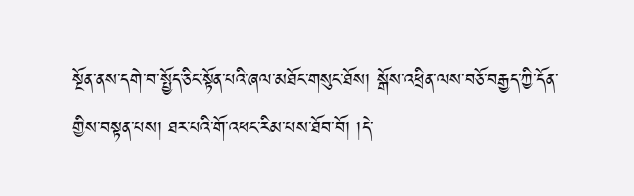སྔོན་ནས་དགེ་བ་སྤྱོད་ཅིང་སྟོན་པའི་ཞལ་མཐོང་གསུང་ཐོས། སྒོས་འཕྲིན་ལས་བཅོ་བརྒྱད་ཀྱི་དོན་གྱིས་བསྟན་པས། ཐར་པའི་གོ་འཕང་རིམ་པས་ཐོབ་བོ། །དེ་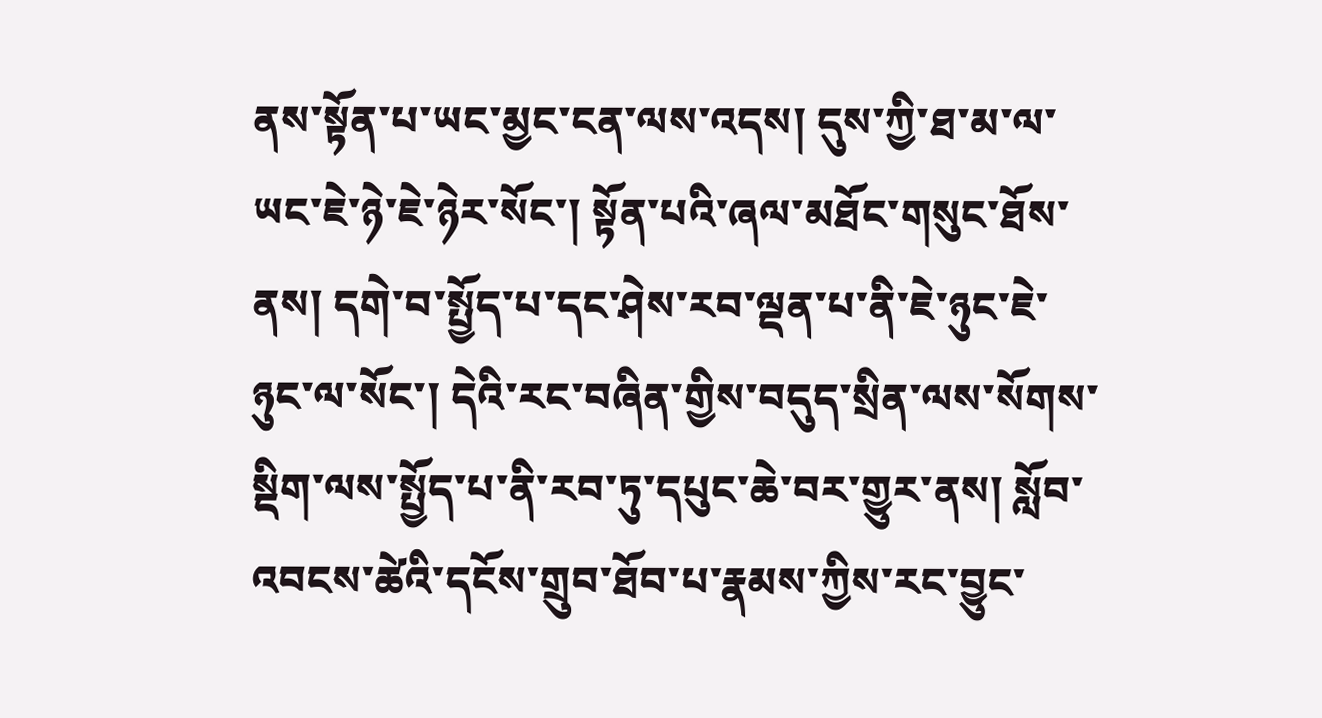ནས་སྟོན་པ་ཡང་མྱང་ངན་ལས་འདས། དུས་ཀྱི་ཐ་མ་ལ་ཡང་ཇེ་ཉེ་ཇེ་ཉེར་སོང་། སྟོན་པའི་ཞལ་མཐོང་གསུང་ཐོས་ནས། དགེ་བ་སྤྱོད་པ་དང་ཤེས་རབ་ལྡན་པ་ནི་ཇེ་ཉུང་ཇེ་ཉུང་ལ་སོང་། དེའི་རང་བཞིན་གྱིས་བདུད་སྲིན་ལས་སོགས་སྡིག་ལས་སྤྱོད་པ་ནི་རབ་ཏུ་དཔུང་ཆེ་བར་གྱུར་ནས། སློབ་འབངས་ཚེའི་དངོས་གྲུབ་ཐོབ་པ་རྣམས་ཀྱིས་རང་བྱུང་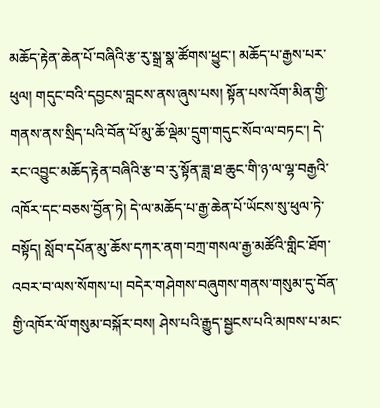མཆོད་རྟེན་ཆེན་པོ་བཞིའི་རྩ་རུ་སྒྲ་སྣ་ཚོགས་ཕྱུང་། མཆོད་པ་རྒྱས་པར་ཕུལ། གདུང་བའི་དབྱངས་བླངས་ནས་ཞུས་པས། སྟོན་པས་འོག་མིན་གྱི་གནས་ནས་སྲིད་པའི་བོན་པོ་མུ་ཆོ་ལྡེམ་དྲུག་གདུང་སོབ་ལ་བཏང་། དེ་རང་འབྱུང་མཆོད་རྟེན་བཞིའི་རྩ་བ་རུ་སྟོན་ཟླ་ཐ་ཆུང་གི་ཉ་ལ་ལྷ་བརྒྱའི་འཁོར་དང་བཅས་བྱོན་ཏེ། དེ་ལ་མཆོད་པ་རྒྱ་ཆེན་པོ་ཡོངས་སུ་ཕུལ་ཏེ་བསྟོད། སློབ་དཔོན་མུ་ཆོས་དཀར་ནག་བཀྲ་གསལ་རྒྱ་མཚོའི་གླིང་ཐོག་འབར་བ་ལས་སོགས་པ། བདེར་གཤེགས་བཞུགས་གནས་གསུམ་དུ་བོན་གྱི་འཁོར་ལོ་གསུམ་བསྐོར་བས། ཤེས་པའི་རྒྱུད་སྦྱངས་པའི་མཁས་པ་མང་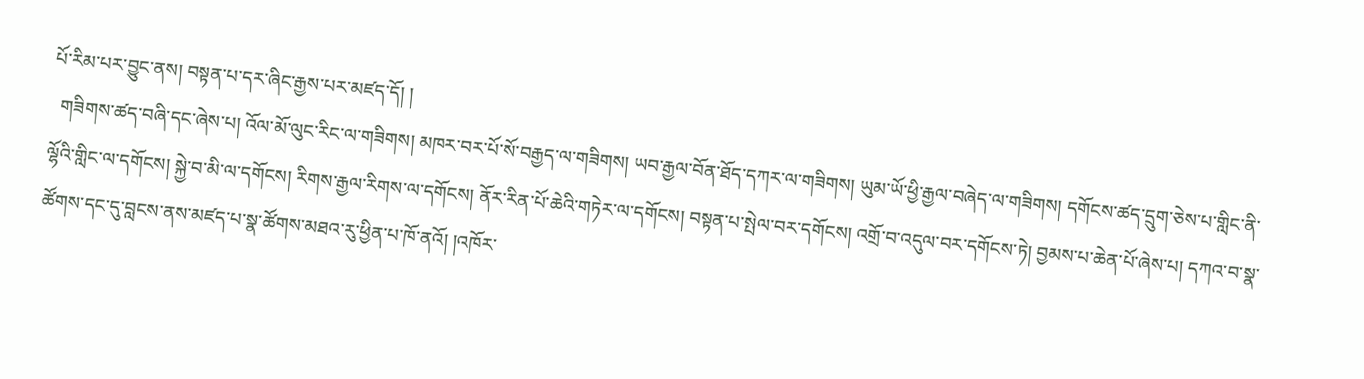པོ་རིམ་པར་བྱུང་ནས། བསྟན་པ་དར་ཞིང་རྒྱས་པར་མཛད་དོ། །
  གཟིགས་ཚད་བཞི་དང་ཞེས་པ། འོལ་མོ་ལུང་རིང་ལ་གཟིགས། མཁར་བར་པོ་སོ་བརྒྱད་ལ་གཟིགས། ཡབ་རྒྱལ་བོན་ཐོད་དཀར་ལ་གཟིགས། ཡུམ་ཡོ་ཕྱི་རྒྱལ་བཞེད་ལ་གཟིགས། དགོངས་ཚད་དྲུག་ཅེས་པ་གླིང་ནི་ལྷོའི་གླིང་ལ་དགོངས། སྐྱེ་བ་མི་ལ་དགོངས། རིགས་རྒྱལ་རིགས་ལ་དགོངས། ནོར་རིན་པོ་ཆེའི་གཏེར་ལ་དགོངས། བསྟན་པ་སྤེལ་བར་དགོངས། འགྲོ་བ་འདུལ་བར་དགོངས་ཏེ། བྱམས་པ་ཆེན་པོ་ཞེས་པ། དཀའ་བ་སྣ་ཚོགས་དང་དུ་བླངས་ནས་མཛད་པ་སྣ་ཚོགས་མཐའ་རུ་ཕྱིན་པ་ཁོ་ནའོ། །འཁོར་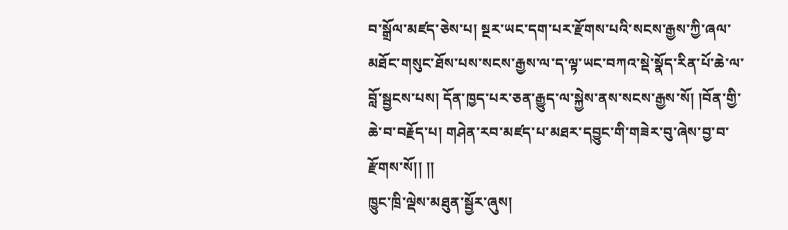བ་སྒྲོལ་མཛད་ཅེས་པ། སྔར་ཡང་དག་པར་རྫོགས་པའི་སངས་རྒྱས་ཀྱི་ཞལ་མཐོང་གསུང་ཐོས་པས་སངས་རྒྱས་ལ་ད་ལྟ་ཡང་བཀའ་སྡེ་སྣོད་རིན་པོ་ཆེ་ལ་བློ་སྦྱངས་པས། དོན་ཁྱད་པར་ཅན་རྒྱུད་ལ་སྐྱེས་ནས་སངས་རྒྱས་སོ། །བོན་གྱི་ཆེ་བ་བརྗོད་པ། གཤེན་རབ་མཛད་པ་མཐར་དབྱུང་གི་གཟེར་བུ་ཞེས་བྱ་བ་རྫོགས་སོ།། །།
ཁྱུང་ཁྲི་ལྡེས་མཐུན་སྦྱོར་ཞུས།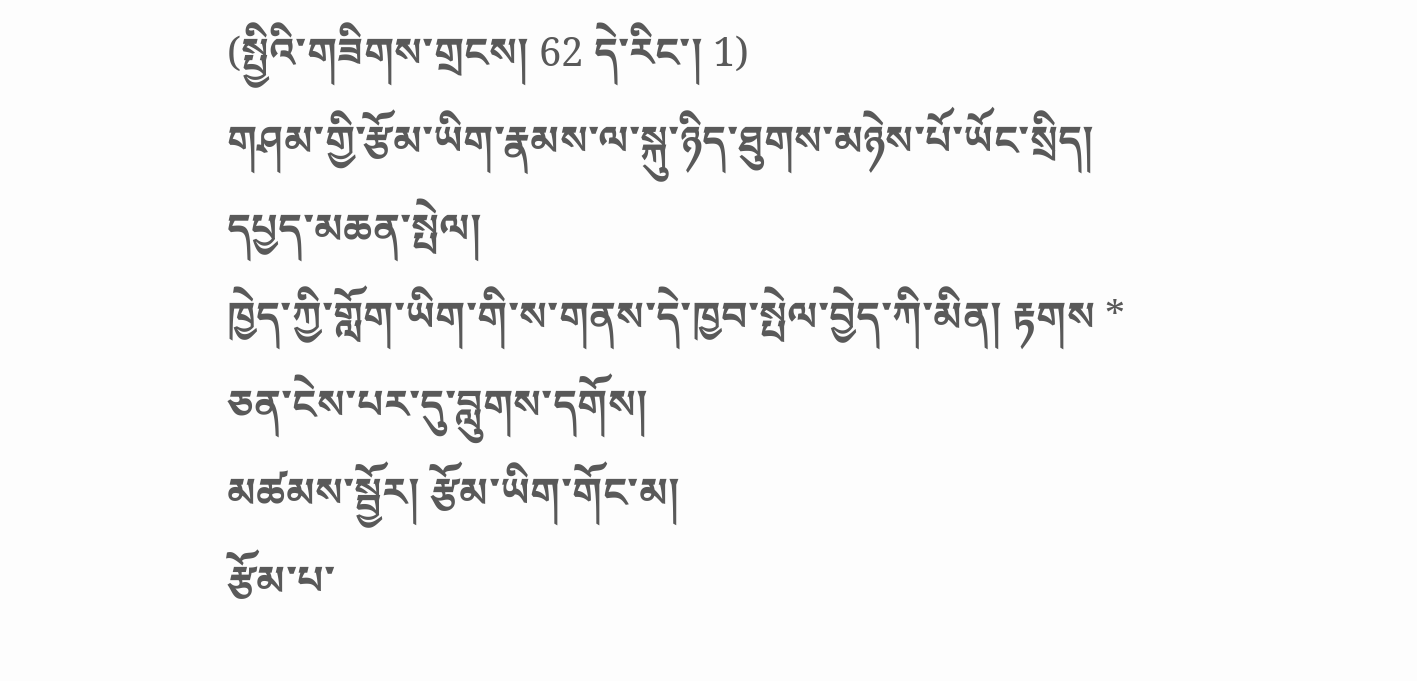(སྤྱིའི་གཟིགས་གྲངས། 62 དེ་རིང་། 1)
གཤམ་གྱི་རྩོམ་ཡིག་རྣམས་ལ་སྐུ་ཉིད་ཐུགས་མཉེས་པོ་ཡོང་སྲིད།
དཔྱད་མཆན་སྤེལ།
ཁྱེད་ཀྱི་གློག་ཡིག་གི་ས་གནས་དེ་ཁྱབ་སྤེལ་བྱེད་ཀི་མིན། རྟགས * ཅན་ངེས་པར་དུ་བླུགས་དགོས།
མཚམས་སྦྱོར། རྩོམ་ཡིག་གོང་མ།
རྩོམ་པ་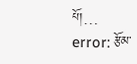པོ།…
error: རྩོམ་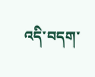འདི་བདག་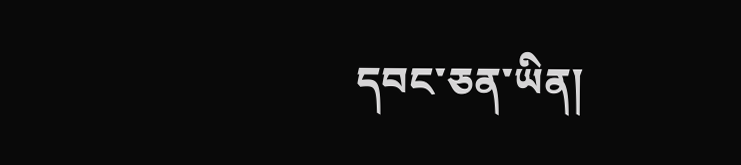དབང་ཅན་ཡིན།